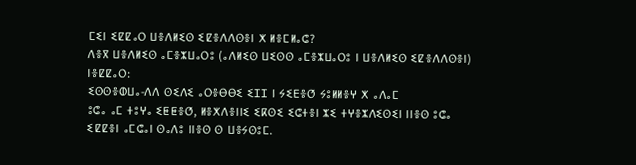ⵎⵉⵏ ⵉⵇⵇⴰⵔ ⵡⴻⴷⵍⵉⵙ ⵉⵇⴻⴷⴷⵙⴻⵏ ⵅ ⵍⴻⵎⵍⴰⵛ?
ⴷⴻⴳ ⵡⴻⴷⵍⵉⵙ ⴰⵎⴻⵣⵡⴰⵔⵓ (ⴰⴷⵍⵉⵙ ⵡⵉⵙⵙ ⴰⵎⴻⵣⵡⴰⵔⵓ ⵏ ⵡⴻⴷⵍⵉⵙ ⵉⵇⴻⴷⴷⵙⴻⵏ) ⵏⴻⵇⵇⴰⵔ:
ⵉⵙⵙⴻⵀⵡⴰ-ⴷⴷ ⵙⵉⴷⵉ ⴰⵔⴻⴱⴱⵉ ⵉⵊⵊ ⵏ ⵢⵉⴹⴻⵚ ⵢⵓⵍⵍⴻⵖ ⵅ ⴰⴷⴰⵎ
ⵓⵛⴰ ⴰⵎ ⵜⵓⵖⴰ ⵉⵟⵟⴻⵚ, ⵍⴻⵅⴷⴻⵏⵏⵉ ⵉⴽⵙⵉ ⵉⵛⵜⴻⵏ ⵣⵉ ⵜⵖⴻⵣⴷⵉⵙⵉⵏ ⵏⵏⴻⵙ ⵓⵛⴰ ⵉⵇⵇⴻⵏ ⴰⵎⵛⴰⵏ ⵙⴰⴷⵓ ⵏⵏⴻⵙ ⵙ ⵡⴻⵢⵙⵓⵎ.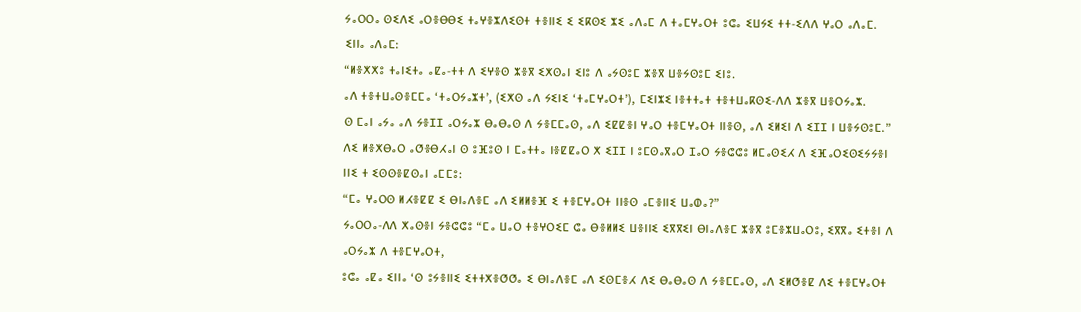ⵢⴰⵔⵔⴰ ⵙⵉⴷⵉ ⴰⵔⴻⴱⴱⵉ ⵜⴰⵖⴻⵣⴷⵉⵙⵜ ⵜⴻⵏⵏⵉ ⵉ ⵉⴽⵙⵉ ⵣⵉ ⴰⴷⴰⵎ ⴷ ⵜⴰⵎⵖⴰⵔⵜ ⵓⵛⴰ ⵉⵡⵢⵉ ⵜⵜ-ⵉⴷⴷ ⵖⴰⵔ ⴰⴷⴰⵎ. ⵉⵏⵏⴰ ⴰⴷⴰⵎ:
“ⵍⴻⵅⵅⵓ ⵜⴰⵏⵉⵜⴰ ⴰⵇⴰ-ⵜⵜ ⴷ ⵉⵖⴻⵙ ⵣⴻⴳ ⵉⵅⵙⴰⵏ ⵉⵏⵓ ⴷ ⴰⵢⵙⵓⵎ ⵣⴻⴳ ⵡⴻⵢⵙⵓⵎ ⵉⵏⵓ.
ⴰⴷ ⵜⴻⵜⵡⴰⵙⴻⵎⵎⴰ ‘ⵜⴰⵔⵢⴰⵣⵜ’, (ⵉⵅⵙ ⴰⴷ ⵢⵉⵏⵉ ‘ⵜⴰⵎⵖⴰⵔⵜ’), ⵎⵉⵏⵣⵉ ⵏⴻⵜⵜⴰⵜ ⵜⴻⵜⵡⴰⴽⵙⵉ-ⴷⴷ ⵣⴻⴳ ⵡⴻⵔⵢⴰⵣ.
ⵙ ⵎⴰⵏ ⴰⵢⴰ ⴰⴷ ⵢⴻⵊⵊ ⴰⵔⵢⴰⵣ ⴱⴰⴱⴰⵙ ⴷ ⵢⴻⵎⵎⴰⵙ, ⴰⴷ ⵉⵇⵇⴻⵏ ⵖⴰⵔ ⵜⴻⵎⵖⴰⵔⵜ ⵏⵏⴻⵙ, ⴰⴷ ⵉⵍⵉⵏ ⴷ ⵉⵊⵊ ⵏ ⵡⴻⵢⵙⵓⵎ.”
ⴷⵉ ⵍⴻⵅⴱⴰⵔ ⴰⵚⴻⴱⵃⴰⵏ ⵙ ⵓⴼⵓⵙ ⵏ ⵎⴰⵜⵜⴰ ⵏⴻⵇⵇⴰⵔ ⵅ ⵉⵊⵊ ⵏ ⵓⵎⵙⴰⴳⴰⵔ ⵊⴰⵔ ⵢⴻⵛⵛⵓ ⵍⵎⴰⵙⵉⵃ ⴷ ⵉⴼⴰⵔⵉⵙⵉⵢⵢⴻⵏ ⵏⵏⵉ ⵜ ⵉⵙⵙⴻⵇⵙⴰⵏ ⴰⵎⵎⵓ:
“ⵎⴰ ⵖⴰⵔⵙ ⵍⵃⴻⵇⵇ ⵉ ⴱⵏⴰⴷⴻⵎ ⴰⴷ ⵉⵍⵍⴻⴼ ⵉ ⵜⴻⵎⵖⴰⵔⵜ ⵏⵏⴻⵙ ⴰⵎⴻⵏⵏⵉ ⵡⴰⵀⴰ?”
ⵢⴰⵔⵔⴰ-ⴷⴷ ⵅⴰⵙⴻⵏ ⵢⴻⵛⵛⵓ “ⵎⴰ ⵡⴰⵔ ⵜⴻⵖⵔⵉⵎ ⵛⴰ ⴱⴻⵍⵍⵉ ⵡⴻⵏⵏⵉ ⵉⴳⴳⵉⵏ ⴱⵏⴰⴷⴻⵎ ⵣⴻⴳ ⵓⵎⴻⵣⵡⴰⵔⵓ, ⵉⴳⴳⴰ ⵉⵜⴻⵏ ⴷ ⴰⵔⵢⴰⵣ ⴷ ⵜⴻⵎⵖⴰⵔⵜ,
ⵓⵛⴰ ⴰⵇⴰ ⵉⵏⵏⴰ ‘ⵙ ⵓⵢⴻⵏⵏⵉ ⵉⵜⵜⵅⴻⵚⵚⴰ ⵉ ⴱⵏⴰⴷⴻⵎ ⴰⴷ ⵉⵙⵎⴻⵃ ⴷⵉ ⴱⴰⴱⴰⵙ ⴷ ⵢⴻⵎⵎⴰⵙ, ⴰⴷ ⵉⵍⵚⴻⵇ ⴷⵉ ⵜⴻⵎⵖⴰⵔⵜ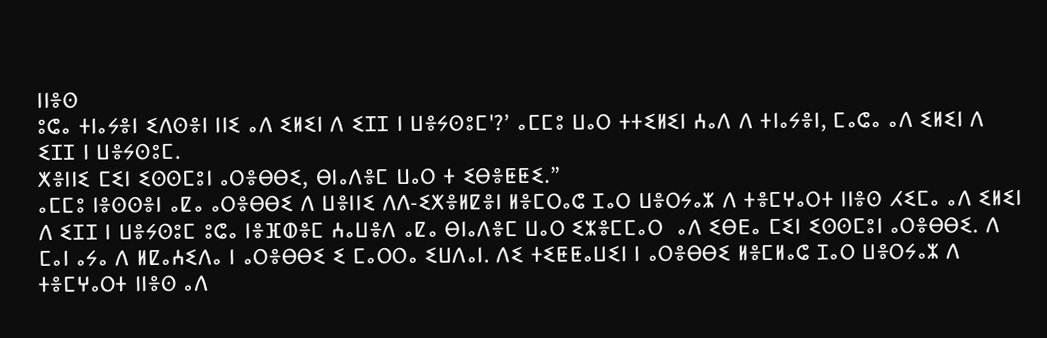ⵏⵏⴻⵙ
ⵓⵛⴰ ⵜⵏⴰⵢⴻⵏ ⵉⴷⵙⴻⵏ ⵏⵏⵉ ⴰⴷ ⵉⵍⵉⵏ ⴷ ⵉⵊⵊ ⵏ ⵡⴻⵢⵙⵓⵎ'?’ ⴰⵎⵎⵓ ⵡⴰⵔ ⵜⵜⵉⵍⵉⵏ ⵄⴰⴷ ⴷ ⵜⵏⴰⵢⴻⵏ, ⵎⴰⵛⴰ ⴰⴷ ⵉⵍⵉⵏ ⴷ ⵉⵊⵊ ⵏ ⵡⴻⵢⵙⵓⵎ.
ⵅⴻⵏⵏⵉ ⵎⵉⵏ ⵉⵙⵙⵎⵓⵏ ⴰⵔⴻⴱⴱⵉ, ⴱⵏⴰⴷⴻⵎ ⵡⴰⵔ ⵜ ⵉⴱⴻⵟⵟⵉ.”
ⴰⵎⵎⵓ ⵏⴻⵙⵙⴻⵏ ⴰⵇⴰ ⴰⵔⴻⴱⴱⵉ ⴷ ⵡⴻⵏⵏⵉ ⴷⴷ-ⵉⵅⴻⵍⵇⴻⵏ ⵍⴻⵎⵔⴰⵛ ⵊⴰⵔ ⵡⴻⵔⵢⴰⵣ ⴷ ⵜⴻⵎⵖⴰⵔⵜ ⵏⵏⴻⵙ ⵃⵉⵎⴰ ⴰⴷ ⵉⵍⵉⵏ ⴷ ⵉⵊⵊ ⵏ ⵡⴻⵢⵙⵓⵎ ⵓⵛⴰ ⵏⴻⴼⵀⴻⵎ ⵄⴰⵡⴻⴷ ⴰⵇⴰ ⴱⵏⴰⴷⴻⵎ ⵡⴰⵔ ⵉⵣⴻⵎⵎⴰⵔ  ⴰⴷ ⵉⴱⴹⴰ ⵎⵉⵏ ⵉⵙⵙⵎⵓⵏ ⴰⵔⴻⴱⴱⵉ. ⴷ ⵎⴰⵏ ⴰⵢⴰ ⴷ ⵍⵇⴰⵄⵉⴷⴰ ⵏ ⴰⵔⴻⴱⴱⵉ ⵉ ⵎⴰⵔⵔⴰ ⵉⵡⴷⴰⵏ. ⴷⵉ ⵜⵉⵟⵟⴰⵡⵉⵏ ⵏ ⴰⵔⴻⴱⴱⵉ ⵍⴻⵎⵍⴰⵛ ⵊⴰⵔ ⵡⴻⵔⵢⴰⵣ ⴷ ⵜⴻⵎⵖⴰⵔⵜ ⵏⵏⴻⵙ ⴰⴷ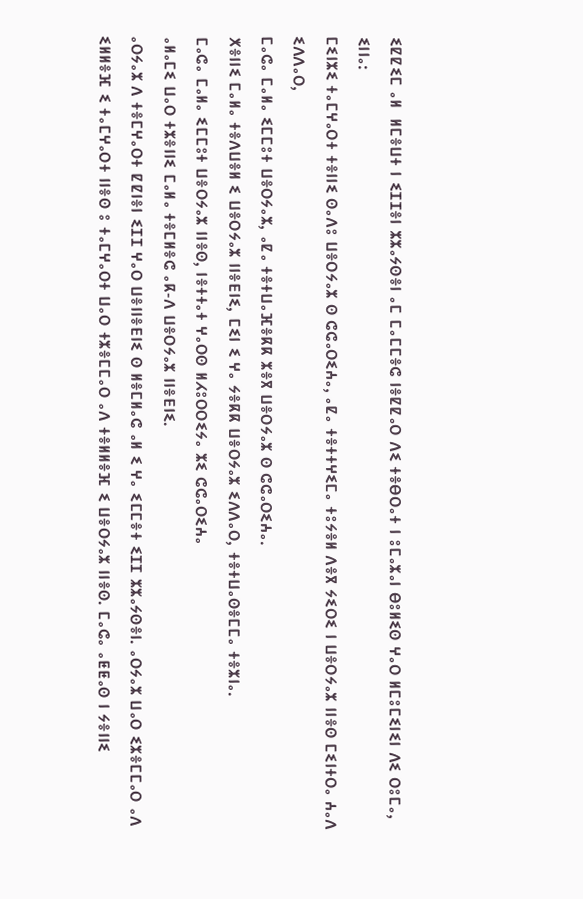ⵉⵇⵇⵉⵎ ⴰⵍ  ⵍⵎⴻⵡⵜ ⵏ ⵉⵊⵊⴻⵏ ⵣⵣⴰⵢⵙⴻⵏ ⴰⵎ ⵎⴰⵎⵎⴻⵛ ⵏⴻⵇⵇⴰⵔ ⴷⵉ ⵜⴻⴱⵔⴰⵜ ⵏ ⵓⵎⴰⵣⴰⵏ ⴱⵓⵍⵉⵙ ⵖⴰⵔ ⵍⵎⵓⵎⵉⵏⵉⵏ ⴷⵉ ⵔⵓⵎⴰ, ⵉⵏⵏⴰ:
ⵎⵉⵏⵣⵉ ⵜⴰⵎⵖⴰⵔⵜ ⵜⴻⵏⵏⵉ ⵙⴰⴷⵓ ⵡⴻⵔⵢⴰⵣ ⵙ ⵛⵛⴰⵔⵉⵄⴰ, ⴰⵇⴰ ⵜⴻⵜⵜⵖⵉⵎⴰ ⵜⵓⵢⴻⵍ ⴷⴻⴳ ⵢⵉⵔⵉ ⵏ ⵡⴻⵔⵢⴰⵣ ⵏⵏⴻⵙ ⵎⵉⵏⵜⵔⴰ ⵄⴰⴷ ⵉⴷⴷⴰⵔ,
ⵎⴰⵛⴰ ⵎⴰⵍⴰ ⵉⵎⵎⵓⵜ ⵡⴻⵔⵢⴰⵣ, ⴰⵇⴰ ⵜⴻⵜⵡⴰⴼⴻⴽⴽ ⵣⴻⴳ ⵡⴻⵔⵢⴰⵣ ⵙ ⵛⵛⴰⵔⵉⵄⴰ.
ⵅⴻⵏⵏⵉ ⵎⴰⵍⴰ ⵜⴻⴷⵡⴻⵍ ⵉ ⵡⴻⵔⵢⴰⵣ ⵏⵏⴻⴹⵏⵉ, ⵎⵉⵏ ⵉ ⵖⴰ ⵢⴻⴽⴽ ⵡⴻⵔⵢⴰⵣ ⵉⴷⴷⴰⵔ, ⵜⴻⵜⵡⴰⵙⴻⵎⵎⴰ ⵜⴻⵣⵏⴰ.
ⵎⴰⵛⴰ ⵎⴰⵍⴰ ⵉⵎⵎⵓⵜ ⵡⴻⵔⵢⴰⵣ ⵏⵏⴻⵙ, ⵏⴻⵜⵜⴰⵜ ⵖⴰⵔⵙ ⵍⵃⵓⵔⵔⵉⵢⴰ ⵣⵉ ⵛⵛⴰⵔⵉⵄⴰ
ⴰⵍⴰⵎⵉ ⵡⴰⵔ ⵜⵣⴻⵏⵏⵉ ⵎⴰⵍⴰ ⵜⴻⵎⵍⴻⵛ ⴰⴽ-ⴷ ⵡⴻⵔⵢⴰⵣ ⵏⵏⴻⴹⵏⵉ.
ⴰⵔⵢⴰⵣ ⴷ ⵜⴻⵎⵖⴰⵔⵜ ⵇⵇⵏⴻⵏ ⵉⵊⵊ ⵖⴰⵔ ⵡⴻⵏⵏⴻⴹⵏⵉ ⵙ ⵍⴻⵎⵍⴰⵛ ⴰⵍ ⵉ ⵖⴰ ⵉⵎⵎⴻⵜ ⵉⵊⵊ ⵣⵣⴰⵢⵙⴻⵏ. ⴰⵔⵢⴰⵣ ⵡⴰⵔ ⵉⵣⴻⵎⵎⴰⵔ ⴰⴷ ⵉⵍⵍⴻⴼ ⵉ ⵜⴰⵎⵖⴰⵔⵜ ⵏⵏⴻⵙ ⵓ ⵜⴰⵎⵖⴰⵔⵜ ⵡⴰⵔ ⵜⵣⴻⵎⵎⴰⵔ ⴰⴷ ⵜⴻⵍⵍⴻⴼ ⵉ ⵡⴻⵔⵢⴰⵣ ⵏⵏⴻⵙ. ⵎⴰⵛⴰ ⴰⵟⵟⴰⵙ ⵏ ⵢⴻⵏⵏⵉ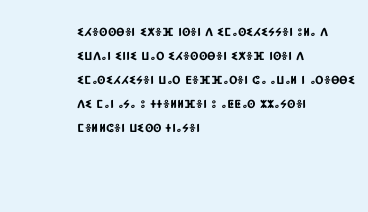ⵉⵃⴻⵙⵙⴱⴻⵏ ⵉⵅⴻⴼ ⵏⵙⴻⵏ ⴷ ⵉⵎⴰⵙⵉⵃⵉⵢⵢⴻⵏ ⵓⵍⴰ ⴷ ⵉⵡⴷⴰⵏ ⵉⵏⵏⵉ ⵡⴰⵔ ⵉⵃⴻⵙⵙⴱⴻⵏ ⵉⵅⴻⴼ ⵏⵙⴻⵏ ⴷ ⵉⵎⴰⵙⵉⵃⵃⵉⵢⴻⵏ ⵡⴰⵔ ⴹⴻⴼⴼⴰⵔⴻⵏ ⵛⴰ ⴰⵡⴰⵍ ⵏ ⴰⵔⴻⴱⴱⵉ ⴷⵉ ⵎⴰⵏ ⴰⵢⴰ ⵓ ⵜⵜⴻⵍⵍⴼⴻⵏ ⵓ ⴰⵟⵟⴰⵙ ⵣⵣⴰⵢⵙⴻⵏ ⵎⴻⵍⵍⵛⴻⵏ ⵡⵉⵙⵙ ⵜⵏⴰⵢⴻⵏ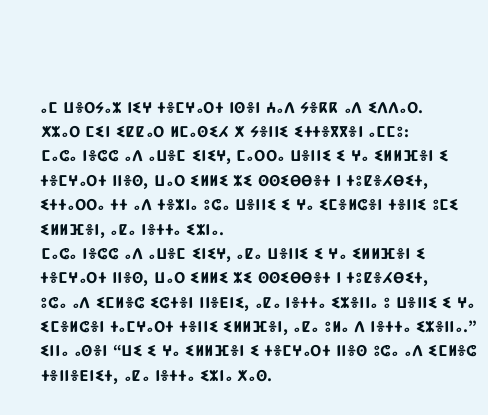ⴰⵎ ⵡⴻⵔⵢⴰⵣ ⵏⵉⵖ ⵜⴻⵎⵖⴰⵔⵜ ⵏⵙⴻⵏ ⵄⴰⴷ ⵢⴻⴽⴽ ⴰⴷ ⵉⴷⴷⴰⵔ.
ⵅⵣⴰⵔ ⵎⵉⵏ ⵉⵇⵇⴰⵔ ⵍⵎⴰⵙⵉⵃ ⵅ ⵢⴻⵏⵏⵉ ⵉⵜⵜⴻⴳⴳⴻⵏ ⴰⵎⵎⵓ:
ⵎⴰⵛⴰ ⵏⴻⵛⵛ ⴰⴷ ⴰⵡⴻⵎ ⵉⵏⵉⵖ, ⵎⴰⵔⵔⴰ ⵡⴻⵏⵏⵉ ⵉ ⵖⴰ ⵉⵍⵍⴼⴻⵏ ⵉ ⵜⴻⵎⵖⴰⵔⵜ ⵏⵏⴻⵙ, ⵡⴰⵔ ⵉⵍⵍⵉ ⵣⵉ ⵙⵙⵉⴱⴱⴻⵜ ⵏ ⵜⵓⵇⴻⵃⴱⵉⵜ,
ⵉⵜⵜⴰⵔⵔⴰ ⵜⵜ ⴰⴷ ⵜⴻⵣⵏⴰ ⵓⵛⴰ ⵡⴻⵏⵏⵉ ⵉ ⵖⴰ ⵉⵎⴻⵍⵛⴻⵏ ⵜⴻⵏⵏⵉ ⵓⵎⵉ ⵉⵍⵍⴼⴻⵏ, ⴰⵇⴰ ⵏⴻⵜⵜⴰ ⵉⵣⵏⴰ.
ⵎⴰⵛⴰ ⵏⴻⵛⵛ ⴰⴷ ⴰⵡⴻⵎ ⵉⵏⵉⵖ, ⴰⵇⴰ ⵡⴻⵏⵏⵉ ⵉ ⵖⴰ ⵉⵍⵍⴼⴻⵏ ⵉ ⵜⴻⵎⵖⴰⵔⵜ ⵏⵏⴻⵙ, ⵡⴰⵔ ⵉⵍⵍⵉ ⵣⵉ ⵙⵙⵉⴱⴱⴻⵜ ⵏ ⵜⵓⵇⴻⵃⴱⵉⵜ,
ⵓⵛⴰ ⴰⴷ ⵉⵎⵍⴻⵛ ⵉⵛⵜⴻⵏ ⵏⵏⴻⴹⵏⵉ, ⴰⵇⴰ ⵏⴻⵜⵜⴰ ⵉⵣⴻⵏⵏⴰ ⵓ ⵡⴻⵏⵏⵉ ⵉ ⵖⴰ ⵉⵎⴻⵍⵛⴻⵏ ⵜⴰⵎⵖⴰⵔⵜ ⵜⴻⵏⵏⵉ ⵉⵍⵍⴼⴻⵏ, ⴰⵇⴰ ⵓⵍⴰ ⴷ ⵏⴻⵜⵜⴰ ⵉⵣⴻⵏⵏⴰ.”
ⵉⵏⵏⴰ ⴰⵙⴻⵏ “ⵡⵉ ⵉ ⵖⴰ ⵉⵍⵍⴼⴻⵏ ⵉ ⵜⴻⵎⵖⴰⵔⵜ ⵏⵏⴻⵙ ⵓⵛⴰ ⴰⴷ ⵉⵎⵍⴻⵛ ⵜⴻⵏⵏⴻⴹⵏⵉⵜ, ⴰⵇⴰ ⵏⴻⵜⵜⴰ ⵉⵣⵏⴰ ⵅⴰⵙ.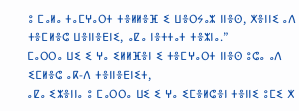ⵓ ⵎⴰⵍⴰ ⵜⴰⵎⵖⴰⵔⵜ ⵜⴻⵍⵍⴻⴼ ⵉ ⵡⴻⵔⵢⴰⵣ ⵏⵏⴻⵙ, ⵅⴻⵏⵏⵉ ⴰⴷ ⵜⴻⵎⵍⴻⵛ ⵡⴻⵏⵏⴻⴹⵏⵉ, ⴰⵇⴰ ⵏⴻⵜⵜⴰⵜ ⵜⴻⵣⵏⴰ.”
ⵎⴰⵔⵔⴰ ⵡⵉ ⵉ ⵖⴰ ⵉⵍⵍⴼⴻⵏ ⵉ ⵜⴻⵎⵖⴰⵔⵜ ⵏⵏⴻⵙ ⵓⵛⴰ ⴰⴷ ⵉⵎⵍⴻⵛ ⴰⴽ-ⴷ ⵜⴻⵏⵏⴻⴹⵏⵉⵜ,
ⴰⵇⴰ ⵉⵣⴻⵏⵏⴰ ⵓ ⵎⴰⵔⵔⴰ ⵡⵉ ⵉ ⵖⴰ ⵉⵎⴻⵍⵛⴻⵏ ⵜⴻⵏⵏⵉ ⵓⵎⵉ ⵅ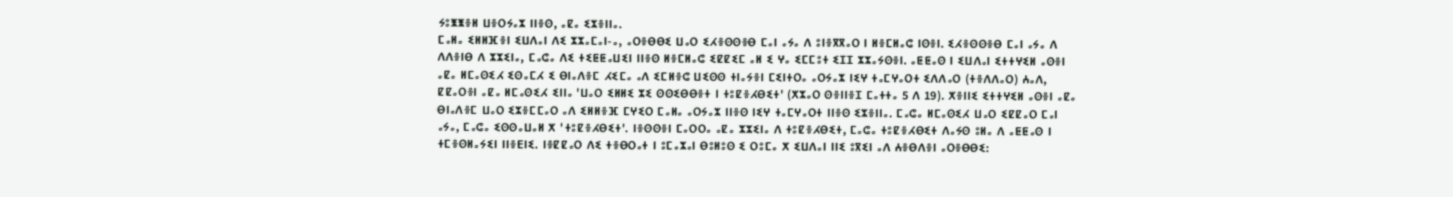ⵢⵓⵥⵥⴻⵍ ⵡⴻⵔⵢⴰⵣ ⵏⵏⴻⵙ, ⴰⵇⴰ ⵉⵣⴻⵏⵏⴰ.
ⵎⴰⵍⴰ ⵉⵍⵍⴼⴻⵏ ⵉⵡⴷⴰⵏ ⴷⵉ ⵣⵣⴰⵎⴰⵏ-ⴰ, ⴰⵔⴻⴱⴱⵉ ⵡⴰⵔ ⵉⵃⴻⵙⵙⴻⴱ ⵎⴰⵏ ⴰⵢⴰ ⴷ ⵓⵏⴻⴳⴳⴰⵔ ⵏ ⵍⴻⵎⵍⴰⵛ ⵏⵙⴻⵏ. ⵉⵃⴻⵙⵙⴻⴱ ⵎⴰⵏ ⴰⵢⴰ ⴷ ⴷⴷⴻⵏⴱ ⴷ ⵣⵣⵉⵏⴰ, ⵎⴰⵛⴰ ⴷⵉ ⵜⵉⵟⵟⴰⵡⵉⵏ ⵏⵏⴻⵙ ⵍⴻⵎⵍⴰⵛ ⵉⵇⵇⵉⵎ ⴰⵍ ⵉ ⵖⴰ ⵉⵎⵎⵓⵜ ⵉⵊⵊ ⵣⵣⴰⵢⵙⴻⵏ. ⴰⵟⵟⴰⵙ ⵏ ⵉⵡⴷⴰⵏ ⵉⵜⵜⵖⵉⵍ ⴰⵙⴻⵏ ⴰⵇⴰ ⵍⵎⴰⵙⵉⵃ ⵉⵙⴰⵎⵃ ⵉ ⴱⵏⴰⴷⴻⵎ ⵃⵉⵎⴰ ⴰⴷ ⵉⵎⵍⴻⵛ ⵡⵉⵙⵙ ⵜⵏⴰⵢⴻⵏ ⵎⵉⵏⵜⵔⴰ ⴰⵔⵢⴰⵣ ⵏⵉⵖ ⵜⴰⵎⵖⴰⵔⵜ ⵉⴷⴷⴰⵔ (ⵜⴻⴷⴷⴰⵔ) ⵄⴰⴷ, ⵇⵇⴰⵔⴻⵏ ⴰⵇⴰ ⵍⵎⴰⵙⵉⵃ ⵉⵏⵏⴰ 'ⵡⴰⵔ ⵉⵍⵍⵉ ⵣⵉ ⵙⵙⵉⴱⴱⴻⵜ ⵏ ⵜⵓⵇⴻⵃⴱⵉⵜ' (ⵅⵣⴰⵔ ⵙⴻⵏⵏⴻⵊ ⵎⴰⵜⵜⴰ 5 ⴷ 19). ⵅⴻⵏⵏⵉ ⵉⵜⵜⵖⵉⵍ ⴰⵙⴻⵏ ⴰⵇⴰ ⴱⵏⴰⴷⴻⵎ ⵡⴰⵔ ⵉⵣⴻⵎⵎⴰⵔ ⴰⴷ ⵉⵍⵍⴻⴼ ⵎⵖⵉⵔ ⵎⴰⵍⴰ ⴰⵔⵢⴰⵣ ⵏⵏⴻⵙ ⵏⵉⵖ ⵜⴰⵎⵖⴰⵔⵜ ⵏⵏⴻⵙ ⵉⵣⴻⵏⵏⴰ. ⵎⴰⵛⴰ ⵍⵎⴰⵙⵉⵃ ⵡⴰⵔ ⵉⵇⵇⴰⵔ ⵎⴰⵏ ⴰⵢⴰ, ⵎⴰⵛⴰ ⵉⵙⵙⴰⵡⴰⵍ ⵅ 'ⵜⵓⵇⴻⵃⴱⵉⵜ'. ⵏⴻⵙⵙⴻⵏ ⵎⴰⵔⵔⴰ ⴰⵇⴰ ⵣⵣⵉⵏⴰ ⴷ ⵜⵓⵇⴻⵃⴱⵉⵜ, ⵎⴰⵛⴰ ⵜⵓⵇⴻⵃⴱⵉⵜ ⴷⴰⵢⵙ ⵓⵍⴰ ⴷ ⴰⵟⵟⴰⵙ ⵏ ⵜⵎⴻⵙⵍⴰⵢⵉⵏ ⵏⵏⴻⴹⵏⵉ. ⵏⴻⵇⵇⴰⵔ ⴷⵉ ⵜⴻⴱⵔⴰⵜ ⵏ ⵓⵎⴰⵣⴰⵏ ⴱⵓⵍⵓⵙ ⵉ ⵔⵓⵎⴰ ⵅ ⵉⵡⴷⴰⵏ ⵏⵏⵉ ⵓⴳⵉⵏ ⴰⴷ ⵄⴻⴱⴷⴻⵏ ⴰⵔⴻⴱⴱⵉ: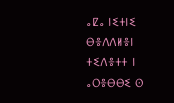ⴰⵇⴰ ⵏⵉⵜⵏⵉ ⴱⴻⴷⴷⵍⴻⵏ ⵜⵉⴷⴻⵜⵜ ⵏ ⴰⵔⴻⴱⴱⵉ ⵙ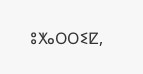ⵓⵅⴰⵔⵔⵉⵇ,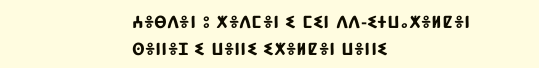ⵄⴻⴱⴷⴻⵏ ⵓ ⵅⴻⴷⵎⴻⵏ ⵉ ⵎⵉⵏ ⴷⴷ-ⵉⵜⵡⴰⵅⴻⵍⵇⴻⵏ
ⵙⴻⵏⵏⴻⵊ ⵉ ⵡⴻⵏⵏⵉ ⵉⵅⴻⵍⵇⴻⵏ ⵡⴻⵏⵏⵉ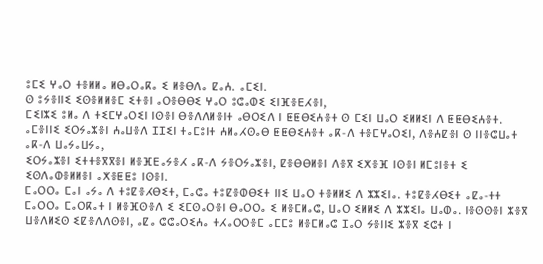ⵓⵎⵉ ⵖⴰⵔ ⵜⴻⵍⵍⴰ ⵍⴱⴰⵔⴰⴽⴰ ⵉ ⵍⴻⴱⴷⴰ ⵇⴰⵄ. ⴰⵎⵉⵏ.
ⵙ ⵓⵢⴻⵏⵏⵉ ⵉⵙⴻⵍⵍⴻⵎ ⵉⵜⴻⵏ ⴰⵔⴻⴱⴱⵉ ⵖⴰⵔ ⵓⵛⴰⵀⵉ ⵉⵏⴼⴻⴹⵃⴻⵏ,
ⵎⵉⵏⵣⵉ ⵓⵍⴰ ⴷ ⵜⵉⵎⵖⴰⵔⵉⵏ ⵏⵙⴻⵏ ⴱⴻⴷⴷⵍⴻⵏⵜ ⴰⴱⵔⵉⴷ ⵏ ⵟⵟⴱⵉⵄⴻⵜ ⵙ ⵎⵉⵏ ⵡⴰⵔ ⵉⵍⵍⵉⵏ ⴷ ⵟⵟⴱⵉⵄⴻⵜ.
ⴰⵎⴻⵏⵏⵉ ⵉⵔⵢⴰⵣⴻⵏ ⵄⴰⵡⴻⴷ ⵊⵊⵉⵏ ⵜⴰⵎⵓⵏⵜ ⵄⵍⴰⵃⵙⴰⴱ ⵟⵟⴱⵉⵄⴻⵜ ⴰⴽ-ⴷ ⵜⴻⵎⵖⴰⵔⵉⵏ, ⴷⴻⵄⵇⴻⵏ ⵙ ⵏⵏⴻⵛⵡⴰⵜ ⴰⴽ-ⴷ ⵡⴰⵢⴰⵡⵢⴰ,
ⵉⵔⵢⴰⵣⴻⵏ ⵉⵜⵜⴻⴳⴳⴻⵏ ⵍⴻⴼⴹⴰⵢⴻⵃ ⴰⴽ-ⴷ ⵢⴻⵔⵢⴰⵣⴻⵏ, ⵇⴻⴱⴱⵍⴻⵏ ⴷⴻⴳ ⵉⵅⴻⴼ ⵏⵙⴻⵏ ⵍⵎⵓⵏⴻⵜ ⵉ ⵉⵙⴷⴰⵀⴻⵍⵍⴻⵏ ⴰⵅⴻⵟⵟⵓ ⵏⵙⴻⵏ.
ⵎⴰⵔⵔⴰ ⵎⴰⵏ ⴰⵢⴰ ⴷ ⵜⵓⵇⴻⵃⴱⵉⵜ, ⵎⴰⵛⴰ ⵜⵓⵇⴻⵀⴱⵉⵜ ⵏⵏⵉ ⵡⴰⵔ ⵜⴻⵍⵍⵉ ⴷ ⵣⵣⵉⵏⴰ. ⵜⵓⵇⴻⵃⴱⵉⵜ ⴰⵇⴰ-ⵜⵜ ⵎⴰⵔⵔⴰ ⵎⴰⵔⴽⴰⵜ ⵏ ⵍⴻⴼⵙⴻⴷ ⵉ ⵉⵎⵙⴰⵔⴻⵏ ⴱⴰⵔⵔⴰ ⵉ ⵍⴻⵎⵍⴰⵛ, ⵡⴰⵔ ⵉⵍⵍⵉ ⴷ ⵣⵣⵉⵏⴰ ⵡⴰⵀⴰ. ⵏⴻⵙⵙⴻⵏ ⵣⴻⴳ ⵡⴻⴷⵍⵉⵙ ⵉⵇⴻⴷⴷⵙⴻⵏ, ⴰⵇⴰ ⵛⵛⴰⵔⵉⵄⴰ ⵜⵃⴰⵔⵔⴻⵎ ⴰⵎⵎⵓ ⵍⴻⵎⵍⴰⵛ ⵊⴰⵔ ⵢⴻⵏⵏⵉ ⵣⴻⴳ ⵉⵛⵜ ⵏ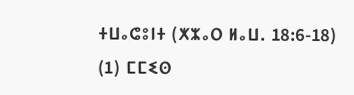ⵜⵡⴰⵛⵓⵏⵜ (ⵅⵣⴰⵔ ⵍⴰⵡ. 18:6-18)
(1) ⵎⵎⵉⵙ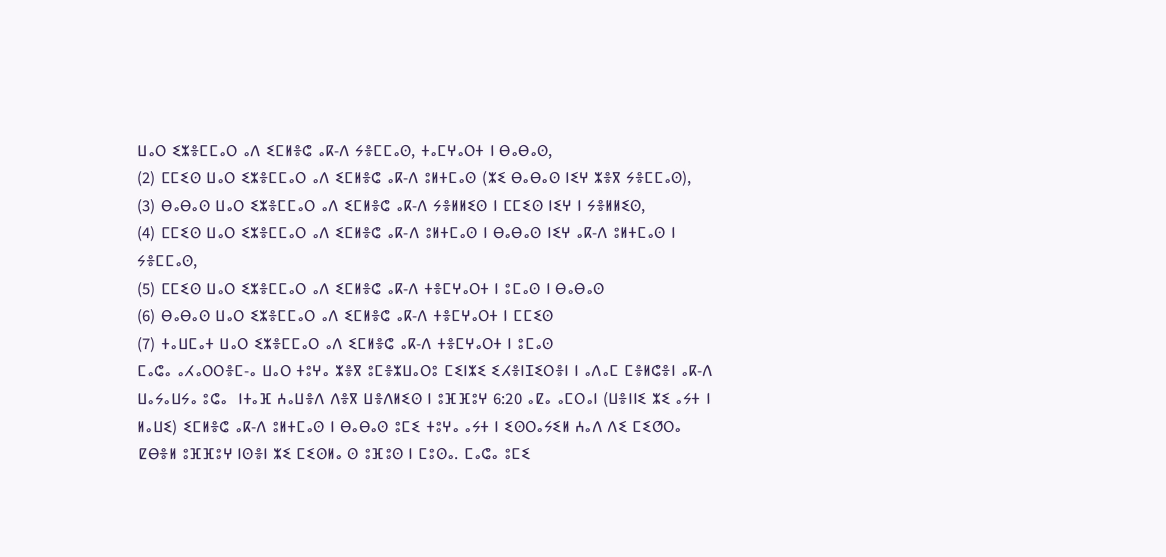ⵡⴰⵔ ⵉⵣⴻⵎⵎⴰⵔ ⴰⴷ ⵉⵎⵍⴻⵛ ⴰⴽ-ⴷ ⵢⴻⵎⵎⴰⵙ, ⵜⴰⵎⵖⴰⵔⵜ ⵏ ⴱⴰⴱⴰⵙ,
(2) ⵎⵎⵉⵙ ⵡⴰⵔ ⵉⵣⴻⵎⵎⴰⵔ ⴰⴷ ⵉⵎⵍⴻⵛ ⴰⴽ-ⴷ ⵓⵍⵜⵎⴰⵙ (ⵣⵉ ⴱⴰⴱⴰⵙ ⵏⵉⵖ ⵣⴻⴳ ⵢⴻⵎⵎⴰⵙ),
(3) ⴱⴰⴱⴰⵙ ⵡⴰⵔ ⵉⵣⴻⵎⵎⴰⵔ ⴰⴷ ⵉⵎⵍⴻⵛ ⴰⴽ-ⴷ ⵢⴻⵍⵍⵉⵙ ⵏ ⵎⵎⵉⵙ ⵏⵉⵖ ⵏ ⵢⴻⵍⵍⵉⵙ,
(4) ⵎⵎⵉⵙ ⵡⴰⵔ ⵉⵣⴻⵎⵎⴰⵔ ⴰⴷ ⵉⵎⵍⴻⵛ ⴰⴽ-ⴷ ⵓⵍⵜⵎⴰⵙ ⵏ ⴱⴰⴱⴰⵙ ⵏⵉⵖ ⴰⴽ-ⴷ ⵓⵍⵜⵎⴰⵙ ⵏ ⵢⴻⵎⵎⴰⵙ,
(5) ⵎⵎⵉⵙ ⵡⴰⵔ ⵉⵣⴻⵎⵎⴰⵔ ⴰⴷ ⵉⵎⵍⴻⵛ ⴰⴽ-ⴷ ⵜⴻⵎⵖⴰⵔⵜ ⵏ ⵓⵎⴰⵙ ⵏ ⴱⴰⴱⴰⵙ
(6) ⴱⴰⴱⴰⵙ ⵡⴰⵔ ⵉⵣⴻⵎⵎⴰⵔ ⴰⴷ ⵉⵎⵍⴻⵛ ⴰⴽ-ⴷ ⵜⴻⵎⵖⴰⵔⵜ ⵏ ⵎⵎⵉⵙ
(7) ⵜⴰⵡⵎⴰⵜ ⵡⴰⵔ ⵉⵣⴻⵎⵎⴰⵔ ⴰⴷ ⵉⵎⵍⴻⵛ ⴰⴽ-ⴷ ⵜⴻⵎⵖⴰⵔⵜ ⵏ ⵓⵎⴰⵙ
ⵎⴰⵛⴰ ⴰⵃⴰⵔⵔⴻⵎ-ⴰ ⵡⴰⵔ ⵜⵓⵖⴰ ⵣⴻⴳ ⵓⵎⴻⵣⵡⴰⵔⵓ ⵎⵉⵏⵣⵉ ⵉⵃⴻⵏⵊⵉⵔⴻⵏ ⵏ ⴰⴷⴰⵎ ⵎⴻⵍⵛⴻⵏ ⴰⴽ-ⴷ ⵡⴰⵢⴰⵡⵢⴰ ⵓⵛⴰ  ⵏⵜⴰⴼ ⵄⴰⵡⴻⴷ ⴷⴻⴳ ⵡⴻⴷⵍⵉⵙ ⵏ ⵓⴼⴼⵓⵖ 6:20 ⴰⵇⴰ ⴰⵎⵔⴰⵏ (ⵡⴻⵏⵏⵉ ⵣⵉ ⴰⵢⵜ ⵏ ⵍⴰⵡⵉ) ⵉⵎⵍⴻⵛ ⴰⴽ-ⴷ ⵓⵍⵜⵎⴰⵙ ⵏ ⴱⴰⴱⴰⵙ ⵓⵎⵉ ⵜⵓⵖⴰ ⴰⵢⵜ ⵏ ⵉⵙⵔⴰⵢⵉⵍ ⵄⴰⴷ ⴷⵉ ⵎⵉⵚⵔⴰ ⵇⴱⴻⵍ ⵓⴼⴼⵓⵖ ⵏⵙⴻⵏ ⵣⵉ ⵎⵉⵙⵍⴰ ⵙ ⵓⴼⵓⵙ ⵏ ⵎⵓⵙⴰ. ⵎⴰⵛⴰ ⵓⵎⵉ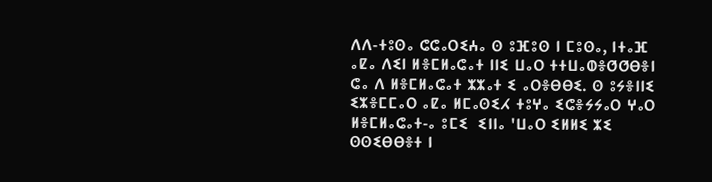ⴷⴷ-ⵜⵓⵙⴰ ⵛⵛⴰⵔⵉⵄⴰ ⵙ ⵓⴼⵓⵙ ⵏ ⵎⵓⵙⴰ, ⵏⵜⴰⴼ ⴰⵇⴰ ⴷⵉⵏ ⵍⴻⵎⵍⴰⵛⴰⵜ ⵏⵏⵉ ⵡⴰⵔ ⵜⵜⵡⴰⵀⴻⵚⵚⴱⴻⵏ ⵛⴰ ⴷ ⵍⴻⵎⵍⴰⵛⴰⵜ ⵣⵣⴰⵜ ⵉ ⴰⵔⴻⴱⴱⵉ. ⵙ ⵓⵢⴻⵏⵏⵉ ⵉⵣⴻⵎⵎⴰⵔ ⴰⵇⴰ ⵍⵎⴰⵙⵉⵃ ⵜⵓⵖⴰ ⵉⵛⴻⵢⵢⴰⵔ ⵖⴰⵔ ⵍⴻⵎⵍⴰⵛⴰⵜ-ⴰ ⵓⵎⵉ  ⵉⵏⵏⴰ 'ⵡⴰⵔ ⵉⵍⵍⵉ ⵣⵉ ⵙⵙⵉⴱⴱⴻⵜ ⵏ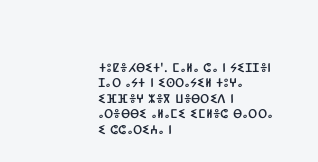ⵜⵓⵇⴻⵃⴱⵉⵜ'. ⵎⴰⵍⴰ ⵛⴰ ⵏ ⵢⵉⵊⵊⴻⵏ ⵊⴰⵔ ⴰⵢⵜ ⵏ ⵉⵙⵔⴰⵢⵉⵍ ⵜⵓⵖⴰ ⵉⴼⴼⴻⵖ ⵣⴻⴳ ⵡⴻⴱⵔⵉⴷ ⵏ ⴰⵔⴻⴱⴱⵉ ⴰⵍⴰⵎⵉ ⵉⵎⵍⴻⵛ ⴱⴰⵔⵔⴰ ⵉ ⵛⵛⴰⵔⵉⵄⴰ ⵏ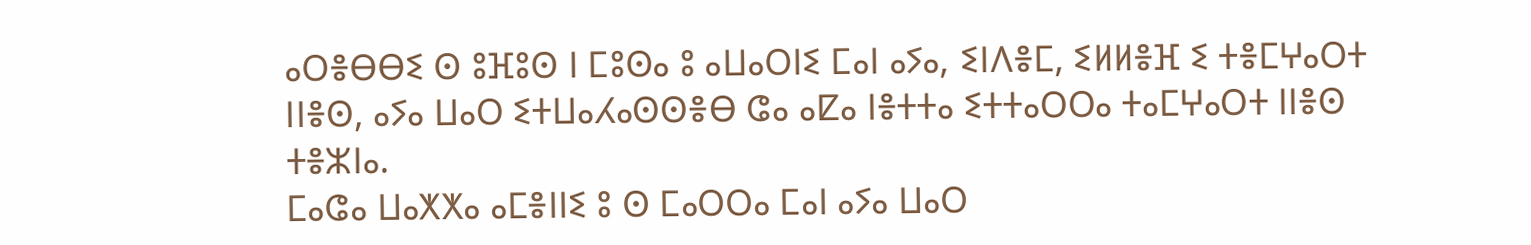ⴰⵔⴻⴱⴱⵉ ⵙ ⵓⴼⵓⵙ ⵏ ⵎⵓⵙⴰ ⵓ ⴰⵡⴰⵔⵏⵉ ⵎⴰⵏ ⴰⵢⴰ, ⵉⵏⴷⴻⵎ, ⵉⵍⵍⴻⴼ ⵉ ⵜⴻⵎⵖⴰⵔⵜ ⵏⵏⴻⵙ, ⴰⵢⴰ ⵡⴰⵔ ⵉⵜⵡⴰⵃⴰⵙⵙⴻⴱ ⵛⴰ ⴰⵇⴰ ⵏⴻⵜⵜⴰ ⵉⵜⵜⴰⵔⵔⴰ ⵜⴰⵎⵖⴰⵔⵜ ⵏⵏⴻⵙ ⵜⴻⵣⵏⴰ.
ⵎⴰⵛⴰ ⵡⴰⵅⵅⴰ ⴰⵎⴻⵏⵏⵉ ⵓ ⵙ ⵎⴰⵔⵔⴰ ⵎⴰⵏ ⴰⵢⴰ ⵡⴰⵔ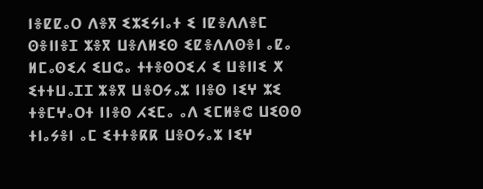ⵏⴻⵇⵇⴰⵔ ⴷⴻⴳ ⵉⵣⵉⵢⵏⴰⵜ ⵉ ⵏⵇⴻⴷⴷⴻⵎ ⵙⴻⵏⵏⴻⵊ ⵣⴻⴳ ⵡⴻⴷⵍⵉⵙ ⵉⵇⴻⴷⴷⵙⴻⵏ ⴰⵇⴰ ⵍⵎⴰⵙⵉⵃ ⵉⵡⵛⴰ ⵜⵜⴻⵙⵔⵉⵃ ⵉ ⵡⴻⵏⵏⵉ ⵅ ⵉⵜⵜⵡⴰⵊⵊ ⵣⴻⴳ ⵡⴻⵔⵢⴰⵣ ⵏⵏⴻⵙ ⵏⵉⵖ ⵣⵉ ⵜⴻⵎⵖⴰⵔⵜ ⵏⵏⴻⵙ ⵃⵉⵎⴰ ⴰⴷ ⵉⵎⵍⴻⵛ ⵡⵉⵙⵙ ⵜⵏⴰⵢⴻⵏ ⴰⵎ ⵉⵜⵜⴻⴽⴽ ⵡⴻⵔⵢⴰⵣ ⵏⵉⵖ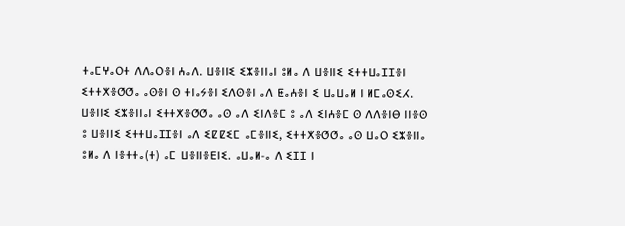ⵜⴰⵎⵖⴰⵔⵜ ⴷⴷⴰⵔⴻⵏ ⵄⴰⴷ. ⵡⴻⵏⵏⵉ ⵉⵣⴻⵏⵏⴰⵏ ⵓⵍⴰ ⴷ ⵡⴻⵏⵏⵉ ⵉⵜⵜⵡⴰⵊⵊⴻⵏ ⵉⵜⵜⵅⴻⵚⵚⴰ ⴰⵙⴻⵏ ⵙ ⵜⵏⴰⵢⴻⵏ ⵉⴷⵙⴻⵏ ⴰⴷ ⵟⴰⵄⴻⵏ ⵉ ⵡⴰⵡⴰⵍ ⵏ ⵍⵎⴰⵙⵉⵃ. ⵡⴻⵏⵏⵉ ⵉⵣⴻⵏⵏⴰⵏ ⵉⵜⵜⵅⴻⵚⵚⴰ ⴰⵙ ⴰⴷ ⵉⵏⴷⴻⵎ ⵓ ⴰⴷ ⵉⵏⵄⴻⵎ ⵙ ⴷⴷⴻⵏⴱ ⵏⵏⴻⵙ ⵓ ⵡⴻⵏⵏⵉ ⵉⵜⵜⵡⴰⵊⵊⴻⵏ ⴰⴷ ⵉⵇⵇⵉⵎ ⴰⵎⴻⵏⵏⵉ, ⵉⵜⵜⵅⴻⵚⵚⴰ ⴰⵙ ⵡⴰⵔ ⵉⵣⴻⵏⵏⴰ ⵓⵍⴰ ⴷ ⵏⴻⵜⵜⴰ(ⵜ) ⴰⵎ ⵡⴻⵏⵏⴻⴹⵏⵉ. ⴰⵡⴰⵍ-ⴰ ⴷ ⵉⵊⵊ ⵏ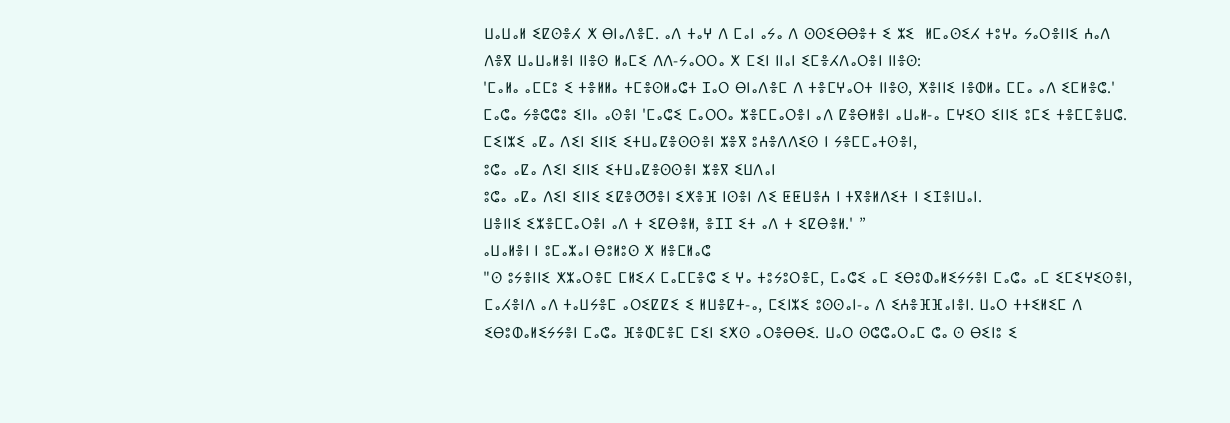ⵡⴰⵡⴰⵍ ⵉⵇⵙⴻⵃ ⵅ ⴱⵏⴰⴷⴻⵎ. ⴰⴷ ⵜⴰⵖ ⴷ ⵎⴰⵏ ⴰⵢⴰ ⴷ ⵙⵙⵉⴱⴱⴻⵜ ⵉ ⵣⵉ  ⵍⵎⴰⵙⵉⵃ ⵜⵓⵖⴰ ⵢⴰⵔⴻⵏⵏⵉ ⵄⴰⴷ ⴷⴻⴳ ⵡⴰⵡⴰⵍⴻⵏ ⵏⵏⴻⵙ ⵍⴰⵎⵉ ⴷⴷ-ⵢⴰⵔⵔⴰ ⵅ ⵎⵉⵏ ⵏⵏⴰⵏ ⵉⵎⴻⵃⴷⴰⵔⴻⵏ ⵏⵏⴻⵙ:
'ⵎⴰⵍⴰ ⴰⵎⵎⵓ ⵉ ⵜⴻⵍⵍⴰ ⵜⵎⴻⵙⵍⴰⵛⵜ ⵊⴰⵔ ⴱⵏⴰⴷⴻⵎ ⴷ ⵜⴻⵎⵖⴰⵔⵜ ⵏⵏⴻⵙ, ⵅⴻⵏⵏⵉ ⵏⴻⵀⵍⴰ ⵎⵎⴰ ⴰⴷ ⵉⵎⵍⴻⵛ.'
ⵎⴰⵛⴰ ⵢⴻⵛⵛⵓ ⵉⵏⵏⴰ ⴰⵙⴻⵏ 'ⵎⴰⵛⵉ ⵎⴰⵔⵔⴰ ⵣⴻⵎⵎⴰⵔⴻⵏ ⴰⴷ ⵇⴻⴱⵍⴻⵏ ⴰⵡⴰⵍ-ⴰ ⵎⵖⵉⵔ ⵉⵏⵏⵉ ⵓⵎⵉ ⵜⴻⵎⵎⴻⵡⵛ.
ⵎⵉⵏⵣⵉ ⴰⵇⴰ ⴷⵉⵏ ⵉⵏⵏⵉ ⵉⵜⵡⴰⵇⴻⵙⵙⴻⵏ ⵣⴻⴳ ⵓⵄⴻⴷⴷⵉⵙ ⵏ ⵢⴻⵎⵎⴰⵜⵙⴻⵏ,
ⵓⵛⴰ ⴰⵇⴰ ⴷⵉⵏ ⵉⵏⵏⵉ ⵉⵜⵡⴰⵇⴻⵙⵙⴻⵏ ⵣⴻⴳ ⵉⵡⴷⴰⵏ
ⵓⵛⴰ ⴰⵇⴰ ⴷⵉⵏ ⵉⵏⵏⵉ ⵉⵇⴻⵚⵚⴻⵏ ⵉⵅⴻⴼ ⵏⵙⴻⵏ ⴷⵉ ⵟⵟⵡⴻⵄ ⵏ ⵜⴳⴻⵍⴷⵉⵜ ⵏ ⵉⵊⴻⵏⵡⴰⵏ.
ⵡⴻⵏⵏⵉ ⵉⵣⴻⵎⵎⴰⵔⴻⵏ ⴰⴷ ⵜ ⵉⵇⴱⴻⵍ, ⴻⵊⵊ ⵉⵜ ⴰⴷ ⵜ ⵉⵇⴱⴻⵍ.' ”
ⴰⵡⴰⵍⴻⵏ ⵏ ⵓⵎⴰⵣⴰⵏ ⴱⵓⵍⵓⵙ ⵅ ⵍⴻⵎⵍⴰⵛ
"ⵙ ⵓⵢⴻⵏⵏⵉ ⵅⵣⴰⵔⴻⵎ ⵎⵍⵉⵃ ⵎⴰⵎⵎⴻⵛ ⵉ ⵖⴰ ⵜⵓⵢⵓⵔⴻⵎ, ⵎⴰⵛⵉ ⴰⵎ ⵉⴱⵓⵀⴰⵍⵉⵢⵢⴻⵏ ⵎⴰⵛⴰ ⴰⵎ ⵉⵎⵉⵖⵉⵙⴻⵏ, ⵎⴰⵃⴻⵏⴷ ⴰⴷ ⵜⴰⵡⵢⴻⵎ ⴰⵔⵉⵇⵇⵉ ⵉ ⵍⵡⴻⵇⵜ-ⴰ, ⵎⵉⵏⵣⵉ ⵓⵙⵙⴰⵏ-ⴰ ⴷ ⵉⵄⴻⴼⴼⴰⵏⴻⵏ. ⵡⴰⵔ ⵜⵜⵉⵍⵉⵎ ⴷ ⵉⴱⵓⵀⴰⵍⵉⵢⵢⴻⵏ ⵎⴰⵛⴰ ⴼⴻⵀⵎⴻⵎ ⵎⵉⵏ ⵉⵅⵙ ⴰⵔⴻⴱⴱⵉ. ⵡⴰⵔ ⵙⵛⵛⴰⵔⴰⵎ ⵛⴰ ⵙ ⴱⵉⵏⵓ ⵉ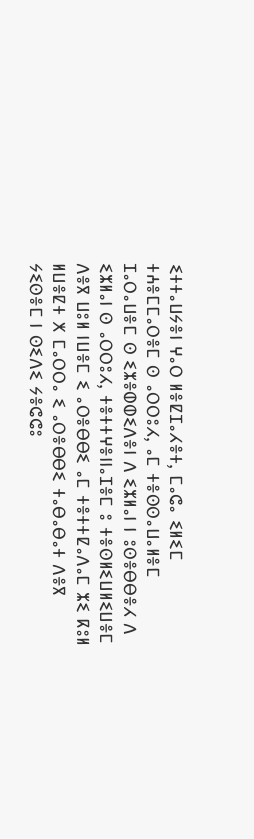ⵉⵜⵜⴰⵡⵢⴻⵏ ⵖⴰⵔ ⵍⴻⵇⵊⴰⵃⴻⵜ, ⵎⴰⵛⴰ ⵉⵍⵉⵎ ⵜⵄⴻⵎⵎⴰⵔⴻⵎ ⵙ ⴰⵔⵔⵓⵃ, ⴰⵎ ⵜⴻⵙⵙⴰⵡⴰⵍⴻⵎ ⵊⴰⵔⴰⵡⴻⵎ ⵙ ⵉⵣⴻⵀⵀⵉⴷⴻⵏ ⴷ ⵉⵣⵍⴰⵏ ⵏ ⵓⵙⴻⴱⴱⴻⵃ ⴷ ⵉⵣⵍⴰⵏ ⵙ ⴰⵔⵔⵓⵃ, ⵜⴻⵜⵜⵖⴻⵏⵏⴰⵊⴻⵎ ⵓ ⵜⴻⵙⵍⵉⵡⵍⵉⵡⴻⵎ ⴷⴻⴳ ⵡⵓⵍ ⵏⵡⴻⵎ ⵉ ⴰⵔⴻⴱⴱⵉ ⴰⵎ ⵜⴻⵜⵜⵇⴰⴷⴰⵎ ⵣⵉ ⴽⵓⵍ ⵍⵡⴻⵇⵜ ⵅ ⵎⴰⵔⵔⴰ ⵉ ⴰⵔⴻⴱⴱⵉ ⵜⴰⴱⴰⴱⴰⵜ ⴷⴻⴳ ⵢⵉⵙⴻⵎ ⵏ ⵙⵉⴷⵉ ⵢⴻⵛⵛⵓ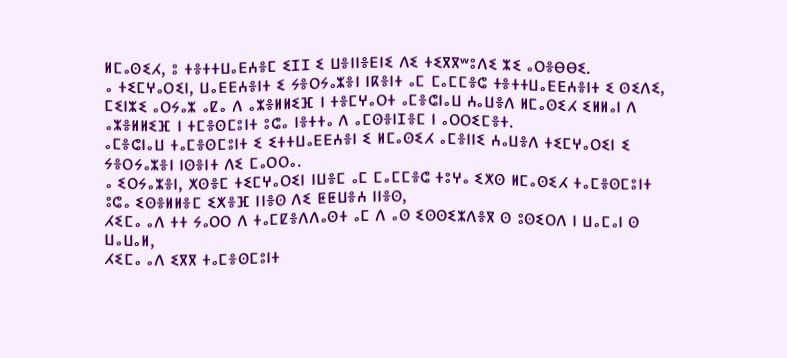ⵍⵎⴰⵙⵉⵃ, ⵓ ⵜⴻⵜⵜⵡⴰⴹⵄⴻⵎ ⵉⵊⵊ ⵉ ⵡⴻⵏⵏⴻⴹⵏⵉ ⴷⵉ ⵜⵉⴳⴳʷⵓⴷⵉ ⵣⵉ ⴰⵔⴻⴱⴱⵉ.
ⴰ ⵜⵉⵎⵖⴰⵔⵉⵏ, ⵡⴰⴹⴹⵄⴻⵏⵜ ⵉ ⵢⴻⵔⵢⴰⵣⴻⵏ ⵏⴽⴻⵏⵜ ⴰⵎ ⵎⴰⵎⵎⴻⵛ ⵜⴻⵜⵜⵡⴰⴹⴹⵄⴻⵏⵜ ⵉ ⵙⵉⴷⵉ,
ⵎⵉⵏⵣⵉ ⴰⵔⵢⴰⵣ ⴰⵇⴰ ⴷ ⴰⵣⴻⵍⵍⵉⴼ ⵏ ⵜⴻⵎⵖⴰⵔⵜ ⴰⵎⴻⵛⵏⴰⵡ ⵄⴰⵡⴻⴷ ⵍⵎⴰⵙⵉⵃ ⵉⵍⵍⴰⵏ ⴷ ⴰⵣⴻⵍⵍⵉⴼ ⵏ ⵜⵎⴻⵙⵎⵓⵏⵜ ⵓⵛⴰ ⵏⴻⵜⵜⴰ ⴷ ⴰⵎⵙⴻⵏⵊⴻⵎ ⵏ ⴰⵔⵔⵉⵎⴻⵜ.
ⴰⵎⴻⵛⵏⴰⵡ ⵜⴰⵎⴻⵙⵎⵓⵏⵜ ⵉ ⵉⵜⵜⵡⴰⴹⴹⵄⴻⵏ ⵉ ⵍⵎⴰⵙⵉⵃ ⴰⵎⴻⵏⵏⵉ ⵄⴰⵡⴻⴷ ⵜⵉⵎⵖⴰⵔⵉⵏ ⵉ ⵢⴻⵔⵢⴰⵣⴻⵏ ⵏⵙⴻⵏⵜ ⴷⵉ ⵎⴰⵔⵔⴰ.
ⴰ ⵉⵔⵢⴰⵣⴻⵏ, ⵅⵙⴻⵎ ⵜⵉⵎⵖⴰⵔⵉⵏ ⵏⵡⴻⵎ ⴰⵎ ⵎⴰⵎⵎⴻⵛ ⵜⵓⵖⴰ ⵉⵅⵙ ⵍⵎⴰⵙⵉⵃ ⵜⴰⵎⴻⵙⵎⵓⵏⵜ ⵓⵛⴰ ⵉⵙⴻⵍⵍⴻⵎ ⵉⵅⴻⴼ ⵏⵏⴻⵙ ⴷⵉ ⵟⵟⵡⴻⵄ ⵏⵏⴻⵙ,
ⵃⵉⵎⴰ ⴰⴷ ⵜⵜ ⵢⴰⵔⵔ ⴷ ⵜⴰⵎⵇⴻⴷⴷⴰⵙⵜ ⴰⵎ ⴷ ⴰⵙ ⵉⵙⵙⵉⵣⴷⴻⴳ ⵙ ⵓⵙⵉⵔⴷ ⵏ ⵡⴰⵎⴰⵏ ⵙ ⵡⴰⵡⴰⵍ,
ⵃⵉⵎⴰ ⴰⴷ ⵉⴳⴳ ⵜⴰⵎⴻⵙⵎⵓⵏⵜ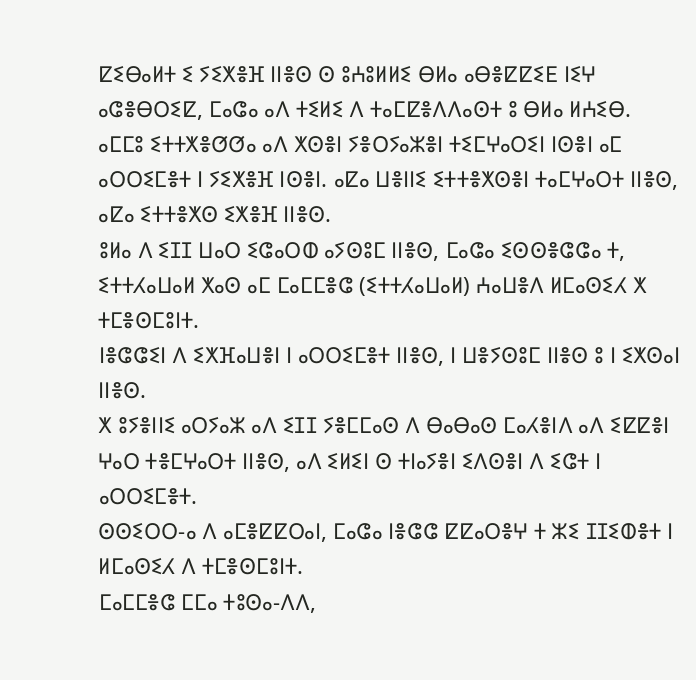ⵇⵉⴱⴰⵍⵜ ⵉ ⵢⵉⵅⴻⴼ ⵏⵏⴻⵙ ⵙ ⵓⵄⵓⵍⵍⵉ ⴱⵍⴰ ⴰⴱⴻⵇⵇⵉⴹ ⵏⵉⵖ ⴰⵛⴻⴱⵔⵉⵇ, ⵎⴰⵛⴰ ⴰⴷ ⵜⵉⵍⵉ ⴷ ⵜⴰⵎⵇⴻⴷⴷⴰⵙⵜ ⵓ ⴱⵍⴰ ⵍⵄⵉⴱ.
ⴰⵎⵎⵓ ⵉⵜⵜⵅⴻⵚⵚⴰ ⴰⴷ ⵅⵙⴻⵏ ⵢⴻⵔⵢⴰⵣⴻⵏ ⵜⵉⵎⵖⴰⵔⵉⵏ ⵏⵙⴻⵏ ⴰⵎ ⴰⵔⵔⵉⵎⴻⵜ ⵏ ⵢⵉⵅⴻⴼ ⵏⵙⴻⵏ. ⴰⵇⴰ ⵡⴻⵏⵏⵉ ⵉⵜⵜⴻⵅⵙⴻⵏ ⵜⴰⵎⵖⴰⵔⵜ ⵏⵏⴻⵙ, ⴰⵇⴰ ⵉⵜⵜⴻⵅⵙ ⵉⵅⴻⴼ ⵏⵏⴻⵙ.
ⵓⵍⴰ ⴷ ⵉⵊⵊ ⵡⴰⵔ ⵉⵛⴰⵔⵀ ⴰⵢⵙⵓⵎ ⵏⵏⴻⵙ, ⵎⴰⵛⴰ ⵉⵙⵙⴻⵛⵛⴰ ⵜ, ⵉⵜⵜⵃⴰⵡⴰⵍ ⵅⴰⵙ ⴰⵎ ⵎⴰⵎⵎⴻⵛ (ⵉⵜⵜⵃⴰⵡⴰⵍ) ⵄⴰⵡⴻⴷ ⵍⵎⴰⵙⵉⵃ ⵅ ⵜⵎⴻⵙⵎⵓⵏⵜ.
ⵏⴻⵛⵛⵉⵏ ⴷ ⵉⵅⴼⴰⵡⴻⵏ ⵏ ⴰⵔⵔⵉⵎⴻⵜ ⵏⵏⴻⵙ, ⵏ ⵡⴻⵢⵙⵓⵎ ⵏⵏⴻⵙ ⵓ ⵏ ⵉⵅⵙⴰⵏ ⵏⵏⴻⵙ.
ⵅ ⵓⵢⴻⵏⵏⵉ ⴰⵔⵢⴰⵣ ⴰⴷ ⵉⵊⵊ ⵢⴻⵎⵎⴰⵙ ⴷ ⴱⴰⴱⴰⵙ ⵎⴰⵃⴻⵏⴷ ⴰⴷ ⵉⵇⵇⴻⵏ ⵖⴰⵔ ⵜⴻⵎⵖⴰⵔⵜ ⵏⵏⴻⵙ, ⴰⴷ ⵉⵍⵉⵏ ⵙ ⵜⵏⴰⵢⴻⵏ ⵉⴷⵙⴻⵏ ⴷ ⵉⵛⵜ ⵏ ⴰⵔⵔⵉⵎⴻⵜ.
ⵙⵙⵉⵔⵔ-ⴰ ⴷ ⴰⵎⴻⵇⵇⵔⴰⵏ, ⵎⴰⵛⴰ ⵏⴻⵛⵛ ⵇⵇⴰⵔⴻⵖ ⵜ ⵣⵉ ⵊⵊⵉⵀⴻⵜ ⵏ ⵍⵎⴰⵙⵉⵃ ⴷ ⵜⵎⴻⵙⵎⵓⵏⵜ.
ⵎⴰⵎⵎⴻⵛ ⵎⵎⴰ ⵜⵓⵙⴰ-ⴷⴷ,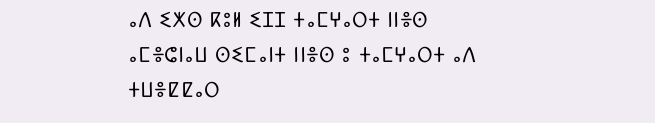ⴰⴷ ⵉⵅⵙ ⴽⵓⵍ ⵉⵊⵊ ⵜⴰⵎⵖⴰⵔⵜ ⵏⵏⴻⵙ ⴰⵎⴻⵛⵏⴰⵡ ⵙⵉⵎⴰⵏⵜ ⵏⵏⴻⵙ ⵓ ⵜⴰⵎⵖⴰⵔⵜ ⴰⴷ ⵜⵡⴻⵇⵇⴰⵔ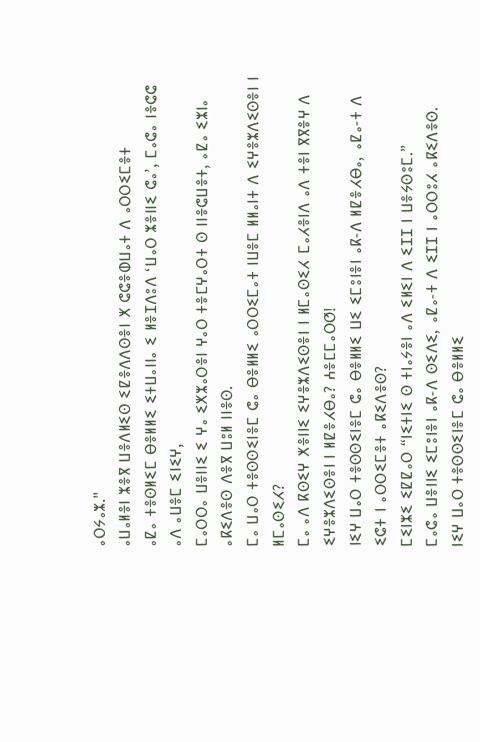ⴰⵔⵢⴰⵣ."
ⴰⵡⴰⵍⴻⵏ ⵣⴻⴳ ⵡⴻⴷⵍⵉⵙ ⵉⵇⴻⴷⴷⵙⴻⵏ ⵅ ⵛⵛⴻⵀⵡⴰⵜ ⴷ ⴰⵔⵔⵉⵎⴻⵜ
ⴰⵇⴰ ⵜⴻⵙⵍⵉⵎ ⴱⴻⵍⵍⵉ ⵉⵜⵡⴰⵏⵏⴰ ⵉ ⵍⴻⵊⴷⵓⴷ ‘ⵡⴰⵔ ⵣⴻⵏⵏⵉ ⵛⴰ’, ⵎⴰⵛⴰ ⵏⴻⵛⵛ ⴰⴷ ⴰⵡⴻⵎ ⵉⵏⵉⵖ,
ⵎⴰⵔⵔⴰ ⵡⴻⵏⵏⵉ ⵉ ⵖⴰ ⵉⵅⵣⴰⵔⴻⵏ ⵖⴰⵔ ⵜⴻⵎⵖⴰⵔⵜ ⵙ ⵏⵏⴻⵛⵡⴻⵜ, ⴰⵇⴰ ⵉⵣⵏⴰ ⴰⴽⵉⴷⴻⵙ ⴷⴻⴳ ⵡⵓⵍ ⵏⵏⴻⵙ.
ⵎⴰ ⵡⴰⵔ ⵜⴻⵙⵙⵉⵏⴻⵎ ⵛⴰ ⴱⴻⵍⵍⵉ ⴰⵔⵔⵉⵎⴰⵜ ⵏⵡⴻⵎ ⵍⵍⴰⵏⵜ ⴷ ⵉⵖⴻⵣⴷⵉⵙⴻⵏ ⵏ ⵍⵎⴰⵙⵉⵃ?
ⵎⴰ ⴰⴷ ⴽⵙⵉⵖ ⵅⴻⵏⵏⵉ ⵉⵖⴻⵣⴷⵉⵙⴻⵏ ⵏ ⵍⵎⴰⵙⵉⵃ ⵎⴰⵃⴻⵏⴷ ⴰⴷ ⵜⴻⵏ ⴳⴳⴻⵖ ⴷ ⵉⵖⴻⵣⴷⵉⵙⴻⵏ ⵏ ⵍⵇⴻⵃⴱⴰ? ⵄⴻⵎⵎⴰⵔⵚ!
ⵏⵉⵖ ⵡⴰⵔ ⵜⴻⵙⵙⵉⵏⴻⵎ ⵛⴰ ⴱⴻⵍⵍⵉ ⵡⵉ ⵉⵎⵓⵏⴻⵏ ⴰⴽ-ⴷ ⵍⵇⴻⵃⴱⴰ, ⴰⵇⴰ-ⵜ ⴷ ⵉⵛⵜ ⵏ ⴰⵔⵔⵉⵎⴻⵜ ⴰⴽⵉⴷⴻⵙ?
ⵎⵉⵏⵣⵉ ⵉⵇⵇⴰⵔ “ⵏⵉⵜⵏⵉ ⵙ ⵜⵏⴰⵢⴻⵏ ⴰⴷ ⵉⵍⵉⵏ ⴷ ⵉⵊⵊ ⵏ ⵡⴻⵢⵙⵓⵎ.”
ⵎⴰⵛⴰ ⵡⴻⵏⵏⵉ ⵉⵎⵓⵏⴻⵏ ⴰⴽ-ⴷ ⵙⵉⴷⵉ, ⴰⵇⴰ-ⵜ ⴷ ⵉⵊⵊ ⵏ ⴰⵔⵔⵓⵃ ⴰⴽⵉⴷⴻⵙ.
ⵏⵉⵖ ⵡⴰⵔ ⵜⴻⵙⵙⵉⵏⴻⵎ ⵛⴰ ⴱⴻⵍⵍⵉ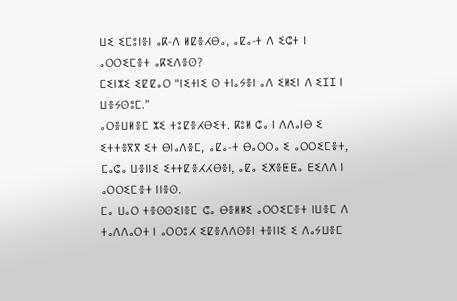ⵡⵉ ⵉⵎⵓⵏⴻⵏ ⴰⴽ-ⴷ ⵍⵇⴻⵃⴱⴰ, ⴰⵇⴰ-ⵜ ⴷ ⵉⵛⵜ ⵏ ⴰⵔⵔⵉⵎⴻⵜ ⴰⴽⵉⴷⴻⵙ?
ⵎⵉⵏⵣⵉ ⵉⵇⵇⴰⵔ “ⵏⵉⵜⵏⵉ ⵙ ⵜⵏⴰⵢⴻⵏ ⴰⴷ ⵉⵍⵉⵏ ⴷ ⵉⵊⵊ ⵏ ⵡⴻⵢⵙⵓⵎ.”
ⴰⵔⴻⵡⵍⴻⵎ ⵣⵉ ⵜⵓⵇⴻⵃⴱⵉⵜ. ⴽⵓⵍ ⵛⴰ ⵏ ⴷⴷⴰⵏⴱ ⵉ ⵉⵜⵜⴻⴳⴳ ⵉⵜ ⴱⵏⴰⴷⴻⵎ, ⴰⵇⴰ-ⵜ ⴱⴰⵔⵔⴰ ⵉ ⴰⵔⵔⵉⵎⴻⵜ,
ⵎⴰⵛⴰ ⵡⴻⵏⵏⵉ ⵉⵜⵜⵇⴻⵃⵃⴱⴻⵏ, ⴰⵇⴰ ⵉⵅⴻⵟⵟⴰ ⴹⵉⴷⴷ ⵏ ⴰⵔⵔⵉⵎⴻⵜ ⵏⵏⴻⵙ.
ⵎⴰ ⵡⴰⵔ ⵜⴻⵙⵙⵉⵏⴻⵎ ⵛⴰ ⴱⴻⵍⵍⵉ ⴰⵔⵔⵉⵎⴻⵜ ⵏⵡⴻⵎ ⴷ ⵜⴰⴷⴷⴰⵔⵜ ⵏ ⴰⵔⵔⵓⵃ ⵉⵇⴻⴷⴷⵙⴻⵏ ⵜⴻⵏⵏⵉ ⵉ ⴷⴰⵢⵡⴻⵎ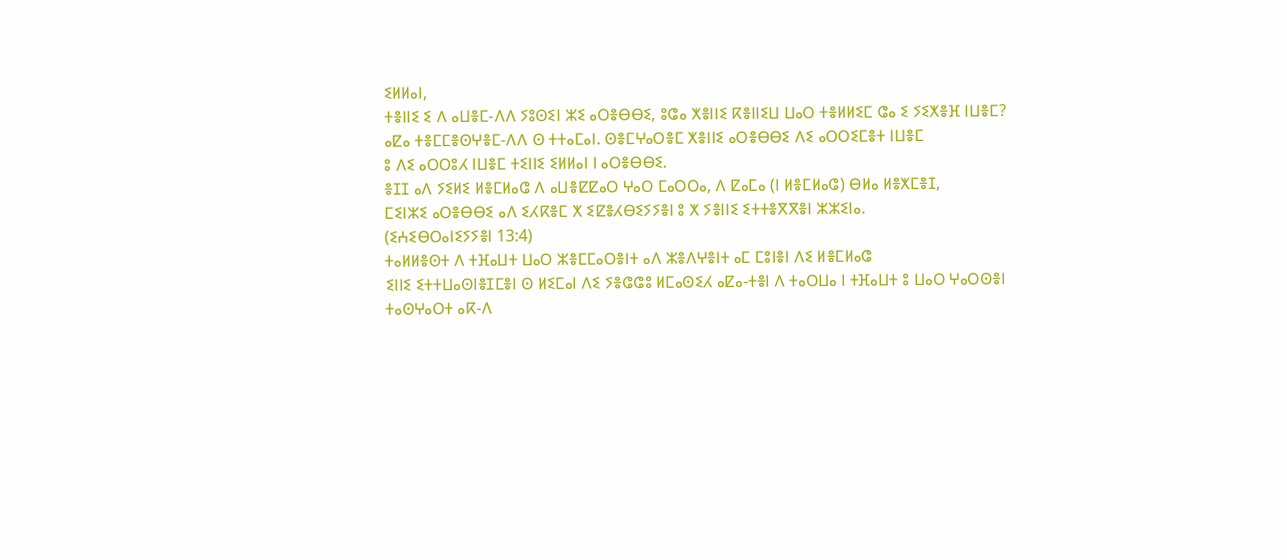ⵉⵍⵍⴰⵏ,
ⵜⴻⵏⵏⵉ ⵉ ⴷ ⴰⵡⴻⵎ-ⴷⴷ ⵢⵓⵙⵉⵏ ⵣⵉ ⴰⵔⴻⴱⴱⵉ, ⵓⵛⴰ ⵅⴻⵏⵏⵉ ⴽⴻⵏⵏⵉⵡ ⵡⴰⵔ ⵜⴻⵍⵍⵉⵎ ⵛⴰ ⵉ ⵢⵉⵅⴻⴼ ⵏⵡⴻⵎ?
ⴰⵇⴰ ⵜⴻⵎⵎⴻⵙⵖⴻⵎ-ⴷⴷ ⵙ ⵜⵜⴰⵎⴰⵏ. ⵙⴻⵎⵖⴰⵔⴻⵎ ⵅⴻⵏⵏⵉ ⴰⵔⴻⴱⴱⵉ ⴷⵉ ⴰⵔⵔⵉⵎⴻⵜ ⵏⵡⴻⵎ
ⵓ ⴷⵉ ⴰⵔⵔⵓⵃ ⵏⵡⴻⵎ ⵜⵉⵏⵏⵉ ⵉⵍⵍⴰⵏ ⵏ ⴰⵔⴻⴱⴱⵉ.
ⴻⵊⵊ ⴰⴷ ⵢⵉⵍⵉ ⵍⴻⵎⵍⴰⵛ ⴷ ⴰⵡⴻⵇⵇⴰⵔ ⵖⴰⵔ ⵎⴰⵔⵔⴰ, ⴷ ⵇⴰⵎⴰ (ⵏ ⵍⴻⵎⵍⴰⵛ) ⴱⵍⴰ ⵍⴻⵅⵎⴻⵊ,
ⵎⵉⵏⵣⵉ ⴰⵔⴻⴱⴱⵉ ⴰⴷ ⵉⵃⴽⴻⵎ ⵅ ⵉⵇⴻⵃⴱⵉⵢⵢⴻⵏ ⵓ ⵅ ⵢⴻⵏⵏⵉ ⵉⵜⵜⴻⴳⴳⴻⵏ ⵣⵣⵉⵏⴰ.
(ⵉⵄⵉⴱⵔⴰⵏⵉⵢⵢⴻⵏ 13:4)
ⵜⴰⵍⵍⴻⵙⵜ ⴷ ⵜⴼⴰⵡⵜ ⵡⴰⵔ ⵣⴻⵎⵎⴰⵔⴻⵏⵜ ⴰⴷ ⵣⴻⴷⵖⴻⵏⵜ ⴰⵎ ⵎⵓⵏⴻⵏ ⴷⵉ ⵍⴻⵎⵍⴰⵛ
ⵉⵏⵏⵉ ⵉⵜⵜⵡⴰⵙⵏⴻⵊⵎⴻⵏ ⵙ ⵍⵉⵎⴰⵏ ⴷⵉ ⵢⴻⵛⵛⵓ ⵍⵎⴰⵙⵉⵃ ⴰⵇⴰ-ⵜⴻⵏ ⴷ ⵜⴰⵔⵡⴰ ⵏ ⵜⴼⴰⵡⵜ ⵓ ⵡⴰⵔ ⵖⴰⵔⵙⴻⵏ ⵜⴰⵙⵖⴰⵔⵜ ⴰⴽ-ⴷ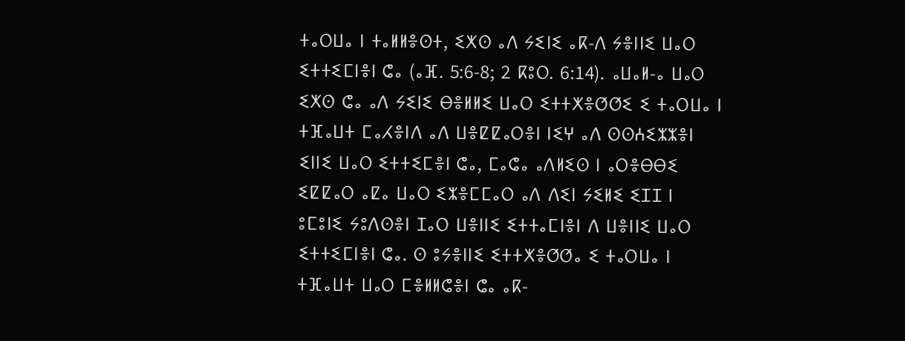ⵜⴰⵔⵡⴰ ⵏ ⵜⴰⵍⵍⴻⵙⵜ, ⵉⵅⵙ ⴰⴷ ⵢⵉⵏⵉ ⴰⴽ-ⴷ ⵢⴻⵏⵏⵉ ⵡⴰⵔ ⵉⵜⵜⵉⵎⵏⴻⵏ ⵛⴰ (ⴰⴼ. 5:6-8; 2 ⴽⵓⵔ. 6:14). ⴰⵡⴰⵍ-ⴰ ⵡⴰⵔ ⵉⵅⵙ ⵛⴰ ⴰⴷ ⵢⵉⵏⵉ ⴱⴻⵍⵍⵉ ⵡⴰⵔ ⵉⵜⵜⵅⴻⵚⵚⵉ ⵉ ⵜⴰⵔⵡⴰ ⵏ ⵜⴼⴰⵡⵜ ⵎⴰⵃⴻⵏⴷ ⴰⴷ ⵡⴻⵇⵇⴰⵔⴻⵏ ⵏⵉⵖ ⴰⴷ ⵙⵙⵄⵉⵣⵣⴻⵏ ⵉⵏⵏⵉ ⵡⴰⵔ ⵉⵜⵜⵉⵎⴻⵏ ⵛⴰ, ⵎⴰⵛⴰ ⴰⴷⵍⵉⵙ ⵏ ⴰⵔⴻⴱⴱⵉ ⵉⵇⵇⴰⵔ ⴰⵇⴰ ⵡⴰⵔ ⵉⵣⴻⵎⵎⴰⵔ ⴰⴷ ⴷⵉⵏ ⵢⵉⵍⵉ ⵉⵊⵊ ⵏ ⵓⵎⵓⵏⵉ ⵢⵓⴷⵙⴻⵏ ⵊⴰⵔ ⵡⴻⵏⵏⵉ ⵉⵜⵜⴰⵎⵏⴻⵏ ⴷ ⵡⴻⵏⵏⵉ ⵡⴰⵔ ⵉⵜⵜⵉⵎⵏⴻⵏ ⵛⴰ. ⵙ ⵓⵢⴻⵏⵏⵉ ⵉⵜⵜⵅⴻⵚⵚⴰ ⵉ ⵜⴰⵔⵡⴰ ⵏ ⵜⴼⴰⵡⵜ ⵡⴰⵔ ⵎⴻⵍⵍⵛⴻⵏ ⵛⴰ ⴰⴽ-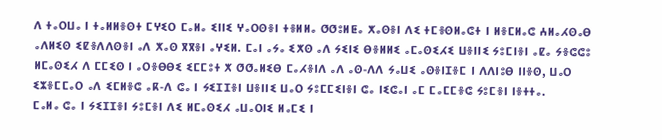ⴷ ⵜⴰⵔⵡⴰ ⵏ ⵜⴰⵍⵍⴻⵙⵜ ⵎⵖⵉⵔ ⵎⴰⵍⴰ ⵉⵏⵏⵉ ⵖⴰⵔⵙⴻⵏ ⵜⴻⵍⵍⴰ ⵚⵚⵓⵍⵟⴰ ⵅⴰⵙⴻⵏ ⴷⵉ ⵜⵎⴻⵙⵍⴰⵛⵜ ⵏ ⵍⴻⵎⵍⴰⵛ ⵄⵍⴰⵃⵙⴰⴱ ⴰⴷⵍⵉⵙ ⵉⵇⴻⴷⴷⵙⴻⵏ ⴰⴷ ⵅⴰⵙ ⴳⴳⴻⵏ ⴰⵖⵉⵍ. ⵎⴰⵏ ⴰⵢⴰ ⵉⵅⵙ ⴰⴷ ⵢⵉⵏⵉ ⴱⴻⵍⵍⵉ ⴰⵎⴰⵙⵉⵃⵉ ⵡⴻⵏⵏⵉ ⵢⵓⵎⵏⴻⵏ ⴰⵇⴰ ⵢⴻⵛⵛⵓ ⵍⵎⴰⵙⵉⵃ ⴷ ⵎⵎⵉⵙ ⵏ ⴰⵔⴻⴱⴱⵉ ⵉⵎⵎⵓⵜ ⵅ ⵚⵚⴰⵍⵉⴱ ⵎⴰⵃⴻⵏⴷ ⴰⴷ ⴰⵙ-ⴷⴷ ⵢⴰⵡⵉ ⴰⵙⴻⵏⵊⴻⵎ ⵏ ⴷⴷⵏⵓⴱ ⵏⵏⴻⵙ, ⵡⴰⵔ ⵉⵣⴻⵎⵎⴰⵔ ⴰⴷ ⵉⵎⵍⴻⵛ ⴰⴽ-ⴷ ⵛⴰ ⵏ ⵢⵉⵊⵊⴻⵏ ⵡⴻⵏⵏⵉ ⵡⴰⵔ ⵢⵓⵎⵎⵉⵏⴻⵏ ⵛⴰ ⵏⵉⵛⴰⵏ ⴰⵎ ⵎⴰⵎⵎⴻⵛ ⵢⵓⵎⴻⵏ ⵏⴻⵜⵜⴰ.
ⵎⴰⵍⴰ ⵛⴰ ⵏ ⵢⵉⵊⵊⴻⵏ ⵢⵓⵎⴻⵏ ⴷⵉ ⵍⵎⴰⵙⵉⵃ ⴰⵡⴰⵔⵏⵉ ⵍⴰⵎⵉ ⵏ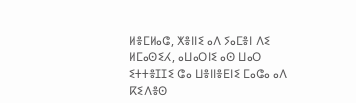ⵍⴻⵎⵍⴰⵛ, ⵅⴻⵏⵏⵉ ⴰⴷ ⵢⴰⵎⴻⵏ ⴷⵉ ⵍⵎⴰⵙⵉⵃ, ⴰⵡⴰⵔⵏⵉ ⴰⵙ ⵡⴰⵔ ⵉⵜⵜⴻⵊⵊⵉ ⵛⴰ ⵡⴻⵏⵏⴻⴹⵏⵉ ⵎⴰⵛⴰ ⴰⴷ ⴽⵉⴷⴻⵙ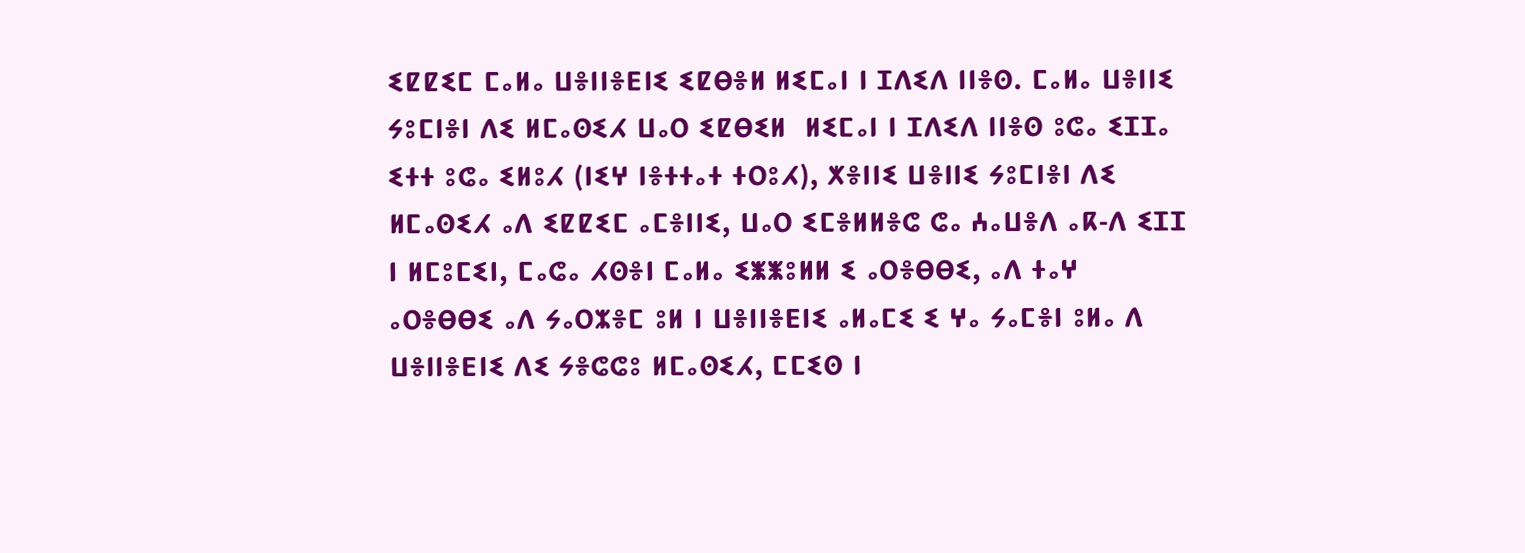ⵉⵇⵇⵉⵎ ⵎⴰⵍⴰ ⵡⴻⵏⵏⴻⴹⵏⵉ ⵉⵇⴱⴻⵍ ⵍⵉⵎⴰⵏ ⵏ ⵊⴷⵉⴷ ⵏⵏⴻⵙ. ⵎⴰⵍⴰ ⵡⴻⵏⵏⵉ ⵢⵓⵎⵏⴻⵏ ⴷⵉ ⵍⵎⴰⵙⵉⵃ ⵡⴰⵔ ⵉⵇⴱⵉⵍ  ⵍⵉⵎⴰⵏ ⵏ ⵊⴷⵉⴷ ⵏⵏⴻⵙ ⵓⵛⴰ ⵉⵊⵊⴰ ⵉⵜⵜ ⵓⵛⴰ ⵉⵍⵓⵃ (ⵏⵉⵖ ⵏⴻⵜⵜⴰⵜ ⵜⵔⵓⵃ), ⵅⴻⵏⵏⵉ ⵡⴻⵏⵏⵉ ⵢⵓⵎⵏⴻⵏ ⴷⵉ ⵍⵎⴰⵙⵉⵃ ⴰⴷ ⵉⵇⵇⵉⵎ ⴰⵎⴻⵏⵏⵉ, ⵡⴰⵔ ⵉⵎⴻⵍⵍⴻⵛ ⵛⴰ ⵄⴰⵡⴻⴷ ⴰⴽ-ⴷ ⵉⵊⵊ ⵏ ⵍⵎⵓⵎⵉⵏ, ⵎⴰⵛⴰ ⵃⵙⴻⵏ ⵎⴰⵍⴰ ⵉⵥⵥⵓⵍⵍ ⵉ ⴰⵔⴻⴱⴱⵉ, ⴰⴷ ⵜⴰⵖ ⴰⵔⴻⴱⴱⵉ ⴰⴷ ⵢⴰⵔⵣⴻⵎ ⵓⵍ ⵏ ⵡⴻⵏⵏⴻⴹⵏⵉ ⴰⵍⴰⵎⵉ ⵉ ⵖⴰ ⵢⴰⵎⴻⵏ ⵓⵍⴰ ⴷ ⵡⴻⵏⵏⴻⴹⵏⵉ ⴷⵉ ⵢⴻⵛⵛⵓ ⵍⵎⴰⵙⵉⵃ, ⵎⵎⵉⵙ ⵏ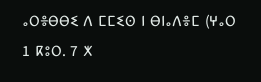ⴰⵔⴻⴱⴱⵉ ⴷ ⵎⵎⵉⵙ ⵏ ⴱⵏⴰⴷⴻⵎ (ⵖⴰⵔ 1 ⴽⵓⵔ. 7 ⵅ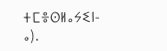ⵜⵎⴻⵙⵍⴰⵢⵉⵏ-ⴰ).